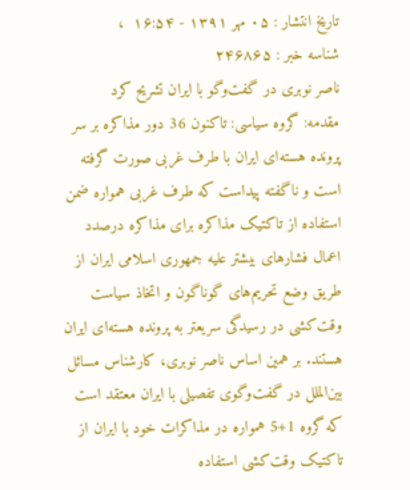تاریخ انتشار : ۰۵ مهر ۱۳۹۱ - ۱۶:۵۴  ،
شناسه خبر : ۲۴۶۸۶۵
ناصر نوبری در گفت‌و‌گو با ایران تشریح کرد
مقدمه: گروه سیاسی: تاکنون 36 دور مذاکره بر سر پرونده هسته‌ای ایران با طرف غربی صورت گرفته است و ناگفته پیداست که طرف غربی همواره ضمن استفاده از تاکتیک مذاکره برای مذاکره درصدد اعمال فشارهای بیشتر علیه جمهوری اسلامی ایران از طریق وضع تحریم‌های گوناگون و اتخاذ سیاست وقت‌کشی در رسیدگی سریعتر به پرونده هسته‌ای ایران هستند. بر همین اساس ناصر نوبری، کارشناس مسائل بین‌الملل در گفت‌و‌گوی تفصیلی با ایران معتقد است که گروه 1+5 همواره در مذاکرات خود با ایران از تاکتیک وقت‌کشی استفاده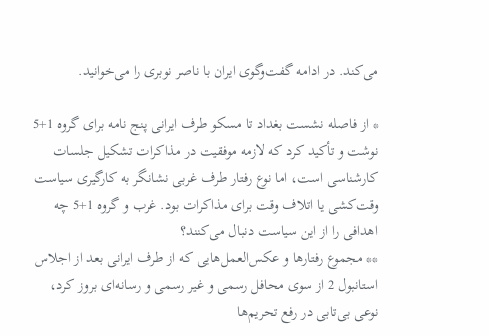می‌کند. در ادامه گفت‌وگوی ایران با ناصر نوبری را می‌خوانید.

* از فاصله نشست بغداد تا مسکو طرف ایرانی پنج نامه برای گروه 1+5 نوشت و تأکید کرد که لازمه موفقیت در مذاکرات تشکیل جلسات کارشناسی است، اما نوع رفتار طرف غربی نشانگر به کارگیری سیاست وقت‌کشی یا اتلاف وقت برای مذاکرات بود. غرب و گروه 1+5 چه اهدافی را از این سیاست دنبال می‌کنند؟
** مجموع رفتارها و عکس‌العمل‌هایی که از طرف ایرانی بعد از اجلاس استانبول 2 از سوی محافل رسمی و غیر رسمی و رسانه‌ای بروز کرد،‌ نوعی بی‌تابی در رفع تحریم‌ها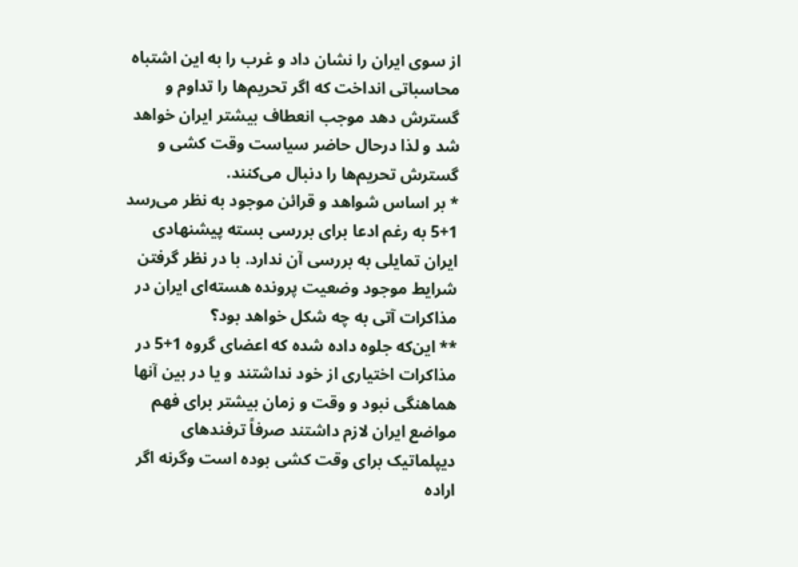از سوی ایران را نشان داد و غرب را به این اشتباه محاسباتی انداخت که اگر تحریم‌ها را تداوم و گسترش دهد موجب انعطاف بیشتر ایران خواهد شد و لذا درحال حاضر سیاست وقت کشی و گسترش تحریم‌ها را دنبال می‌کنند.
* بر اساس شواهد و قرائن موجود به نظر می‌رسد 1+5 به رغم ادعا برای بررسی بسته پیشنهادی ایران تمایلی به بررسی آن ندارد. با در نظر گرفتن شرایط موجود وضعیت پرونده هسته‌ای ایران در مذاکرات آتی به چه شکل خواهد بود؟
** این‌که جلوه داده شده که اعضای گروه 1+5 در مذاکرات اختیاری از خود نداشتند و یا در بین آنها هماهنگی نبود و وقت و زمان بیشتر برای فهم مواضع ایران لازم داشتند صرفاً ترفندهای دیپلماتیک برای وقت کشی بوده است وگرنه اگر اراده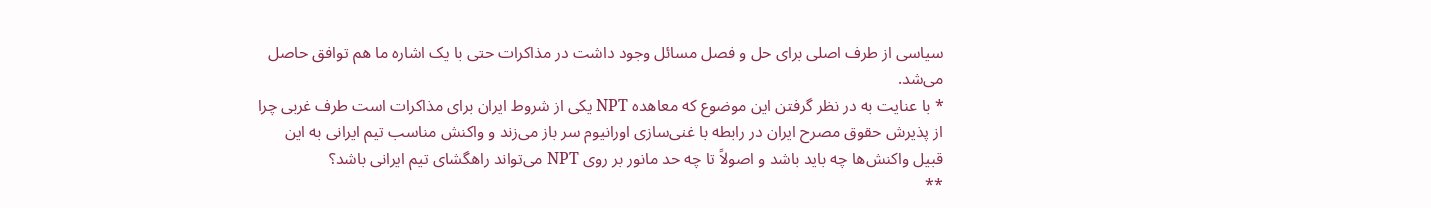سیاسی از طرف اصلی برای حل و فصل مسائل وجود داشت در مذاکرات حتی با یک اشاره ما هم توافق حاصل می‌شد.
* با عنایت به در نظر گرفتن این موضوع که معاهده NPT یکی از شروط ایران برای مذاکرات است طرف غربی چرا از پذیرش حقوق مصرح ایران در رابطه با غنی‌سازی اورانیوم سر باز می‌زند و واکنش مناسب تیم ایرانی به این قبیل واکنش‌ها چه باید باشد و اصولاً تا چه حد مانور بر روی NPT می‌تواند راهگشای تیم ایرانی باشد؟
**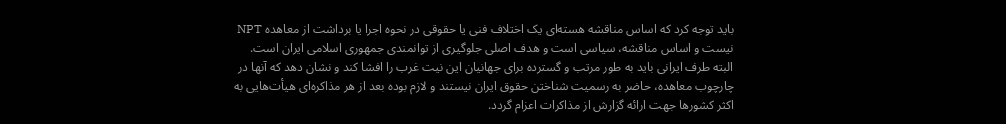باید توجه کرد که اساس مناقشه هسته‌ای یک اختلاف فنی یا حقوقی در نحوه اجرا یا برداشت از معاهده NPT نیست و اساس مناقشه، سیاسی است و هدف اصلی جلوگیری از توانمندی جمهوری اسلامی ایران است. البته طرف ایرانی باید به طور مرتب و گسترده برای جهانیان این نیت غرب را افشا کند و نشان دهد که آنها در چارچوب معاهده، حاضر به رسمیت شناختن حقوق ایران نیستند و لازم بوده بعد از هر مذاکره‌ای هیأت‌هایی به اکثر کشورها جهت ارائه گزارش از مذاکرات اعزام گردد.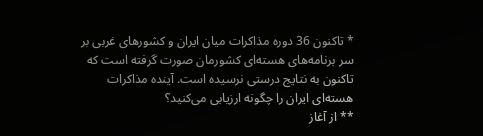* تاکنون 36 دوره مذاکرات میان ایران و کشورهای غربی بر سر برنامه‌های هسته‌ای کشورمان صورت گرفته است که تاکنون به نتایج درستی نرسیده است. آینده مذاکرات هسته‌ای ایران را چگونه ارزیابی می‌کنید؟
** از آغاز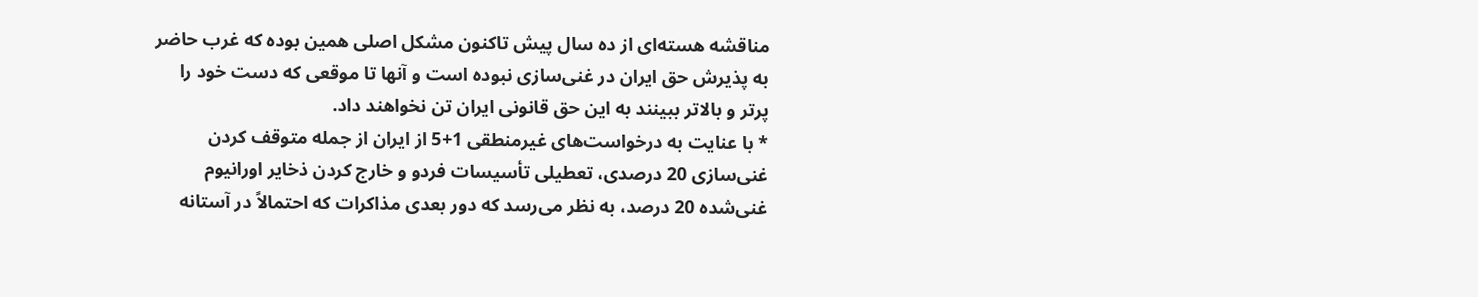مناقشه هسته‌ای از ده سال پیش تاکنون مشکل اصلی همین بوده که غرب حاضر به پذیرش حق ایران در غنی‌سازی نبوده است و آنها تا موقعی که دست خود را پرتر و بالاتر ببینند به این حق قانونی ایران تن نخواهند داد.
* با عنایت به درخواست‌های غیر‌منطقی 1+5 از ایران از جمله متوقف کردن غنی‌سازی 20 درصدی، تعطیلی تأسیسات فردو و خارج کردن ذخایر اورانیوم غنی‌شده 20 درصد، به نظر می‌رسد که دور بعدی مذاکرات که احتمالاً در آستانه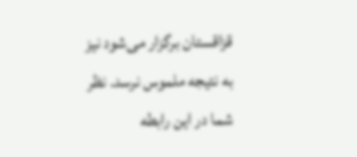قزاقستان برگزار می‌شود نیز به نتیجه ملموس نرسد. نظر شما در این رابطه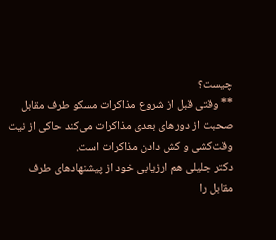چیست؟
** وقتی قبل از شروع مذاکرات مسکو طرف مقابل صحبت از دورهای بعدی مذاکرات می‌کند حاکی از نیت وقت‌کشی و کش دادن مذاکرات است.
دکتر جلیلی هم ارزیابی خود از پیشنهادهای طرف مقابل را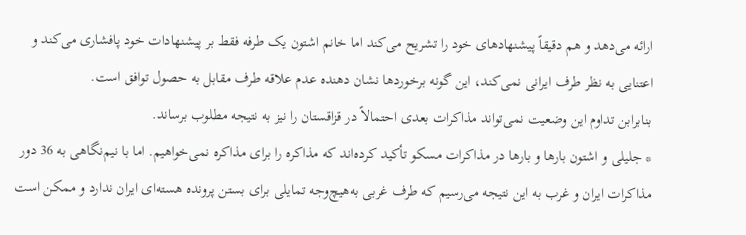ارائه می‌دهد و هم دقیقاً پیشنهادهای خود را تشریح می‌کند اما خانم اشتون یک طرفه فقط بر پیشنهادات خود پافشاری می‌کند و اعتنایی به نظر طرف ایرانی نمی‌کند، این گونه برخوردها نشان دهنده عدم علاقه طرف مقابل به حصول توافق است.
بنابرابن تداوم این وضعیت نمی‌تواند مذاکرات بعدی احتمالاً در قزاقستان را نیز به نتیجه مطلوب برساند.
* جلیلی و اشتون بارها و بارها در مذاکرات مسکو تأکید کرده‌اند که مذاکره را برای مذاکره نمی‌خواهیم. اما با نیم‌نگاهی به 36 دور مذاکرات ایران و غرب به این نتیجه می‌رسیم که طرف غربی به‌هیچ‌وجه تمایلی برای بستن پرونده هسته‌ای ایران ندارد و ممکن است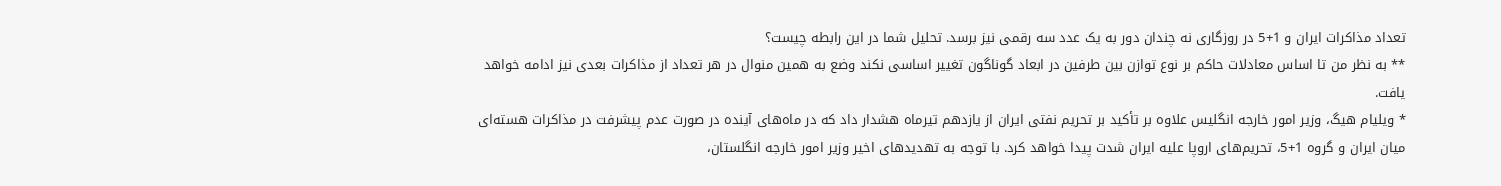تعداد مذاکرات ایران و 1+5 در روزگاری نه چندان دور به یک عدد سه رقمی نیز برسد. تحلیل شما در این رابطه چیست؟
** به نظر من تا اساس معادلات حاکم بر نوع توازن بین طرفین در ابعاد گوناگون تغییر اساسی نکند وضع به همین منوال در هر تعداد از مذاکرات بعدی نیز ادامه خواهد یافت.
* ویلیام هیگ، وزیر امور خارجه انگلیس علاوه بر تأکید بر تحریم نفتی ایران از یازدهم تیرماه هشدار داد که در ماه‌های آینده در صورت عدم پیشرفت در مذاکرات هسته‌ای میان ایران و گروه 1+5، تحریم‌های اروپا علیه ایران شدت پیدا خواهد کرد. با توجه به تهدید‌های اخیر وزیر امور خارجه انگلستان،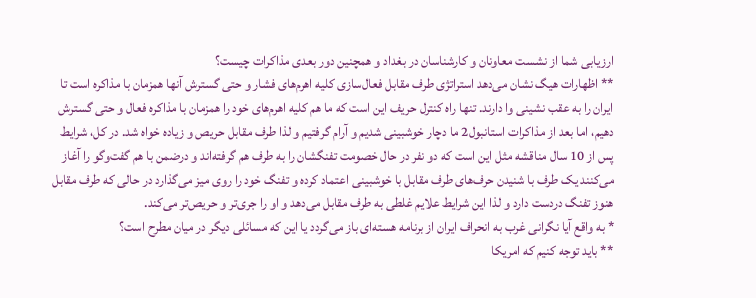ارزیابی شما از نشست معاونان و کارشناسان در بغداد و همچنین دور بعدی مذاکرات چیست؟
** اظهارات هیگ نشان می‌دهد استراتژی طرف مقابل فعال‌سازی کلیه اهرم‌های فشار و حتی گسترش آنها همزمان با مذاکره است تا ایران را به عقب نشینی وا دارند. تنها راه کنترل حریف این است که ما هم کلیه اهرم‌های خود را همزمان با مذاکره فعال و حتی گسترش دهیم، اما بعد از مذاکرات استانبول2 ما دچار خوشبینی شدیم و آرام گرفتیم و لذا طرف مقابل حریص و زیاده خواه شد. در کل، شرایط پس از 10 سال مناقشه مثل این است که دو نفر در حال خصومت تفنگشان را به طرف هم گرفته‌اند و درضمن با هم گفت‌و‌گو را آغاز می‌کنند یک طرف با شنیدن حرف‌های طرف مقابل با خوشبینی اعتماد کرده و تفنگ خود را روی میز می‌گذارد در حالی که طرف مقابل هنوز تفنگ دردست دارد و لذا این شرایط علایم غلطی به طرف مقابل می‌دهد و او را جری‌تر و حریص‌تر می‌کند.
* به واقع آیا نگرانی غرب به انحراف ایران از برنامه هسته‌ای باز می‌گردد یا این‌ که مسائلی دیگر در میان مطرح است؟
** باید توجه کنیم که امریکا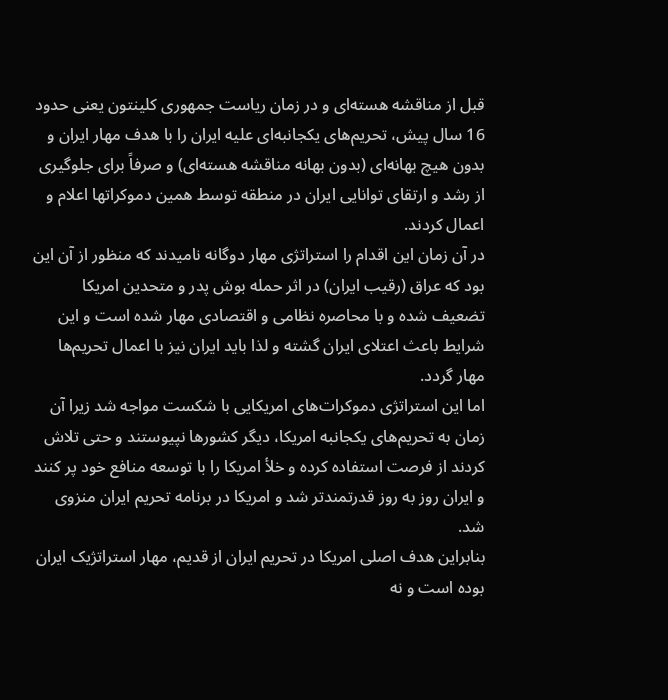قبل از مناقشه هسته‌ای و در زمان ریاست جمهوری کلینتون یعنی حدود 16 سال پیش، تحریم‌های یکجانبه‌ای علیه ایران را با هدف مهار ایران و بدون هیچ بهانه‌ای (بدون بهانه مناقشه هسته‌ای) و صرفاً برای جلوگیری از رشد و ارتقای توانایی ایران در منطقه توسط همین دموکراتها اعلام و اعمال کردند.
در آن زمان این اقدام را استراتژی مهار دوگانه نامیدند که منظور از آن این بود که عراق (رقیب ایران) در اثر حمله بوش پدر و متحدین امریکا تضعیف شده و با محاصره نظامی و اقتصادی مهار شده است و این شرایط باعث اعتلای ایران گشته و لذا باید ایران نیز با اعمال تحریم‌ها مهار گردد.
اما این استراتژی دموکرات‌های امریکایی با شکست مواجه شد زیرا آن زمان به تحریم‌های یکجانبه امریکا، دیگر کشورها نپیوستند و حتی تلاش کردند از فرصت استفاده کرده و خلأ امریکا را با توسعه منافع خود پر کنند و ایران روز به روز قدرتمندتر شد و امریکا در برنامه تحریم ایران منزوی شد.
بنابراین هدف اصلی امریکا در تحریم ایران از قدیم، مهار استراتژیک ایران بوده است و نه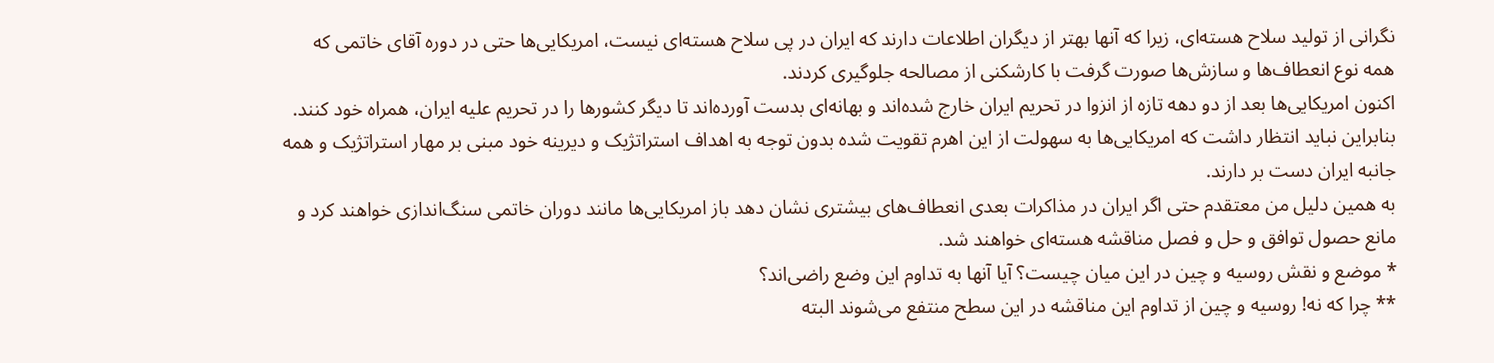نگرانی از تولید سلاح هسته‌ای، زیرا که آنها بهتر از دیگران اطلاعات دارند که ایران در پی سلاح هسته‌ای نیست، امریکایی‌ها حتی در دوره آقای خاتمی که همه نوع انعطاف‌ها و سازش‌ها صورت گرفت با کارشکنی از مصالحه جلوگیری کردند.
اکنون امریکایی‌ها بعد از دو دهه تازه از انزوا در تحریم ایران خارج شده‌اند و بهانه‌ای بدست آورده‌اند تا دیگر کشورها را در تحریم علیه ایران، همراه خود کنند.
بنابراین نباید انتظار داشت که امریکایی‌ها به سهولت از این اهرم تقویت شده بدون توجه به اهداف استراتژیک و دیرینه خود مبنی بر مهار استراتژیک و همه جانبه ایران دست بر دارند.
به همین دلیل من معتقدم حتی اگر ایران در مذاکرات بعدی انعطاف‌های بیشتری نشان دهد باز امریکایی‌ها مانند دوران خاتمی سنگ‌اندازی خواهند کرد و مانع حصول توافق و حل و فصل مناقشه هسته‌ای خواهند شد.
* موضع و نقش روسیه و چین در این میان چیست؟ آیا آنها به تداوم این وضع راضی‌اند؟
** چرا که نه! روسیه و چین از تداوم این مناقشه در این سطح منتفع می‌شوند البته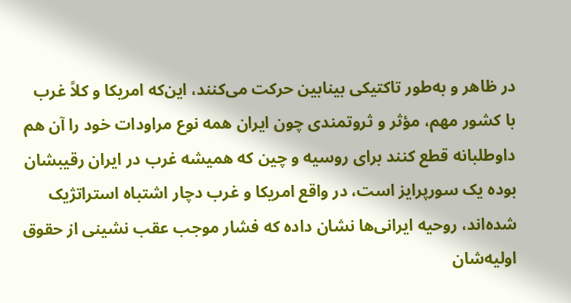در ظاهر و به‌طور تاکتیکی بینابین حرکت می‌کنند، این‌که امریکا و کلاً غرب با کشور مهم، مؤثر و ثروتمندی چون ایران همه نوع مراودات خود را آن هم داوطلبانه قطع کنند برای روسیه و چین که همیشه غرب در ایران رقیبشان بوده یک سورپرایز است، در واقع امریکا و غرب دچار اشتباه استراتژیک شده‌اند، روحیه ایرانی‌ها نشان داده که فشار موجب عقب نشینی از حقوق اولیه‌شان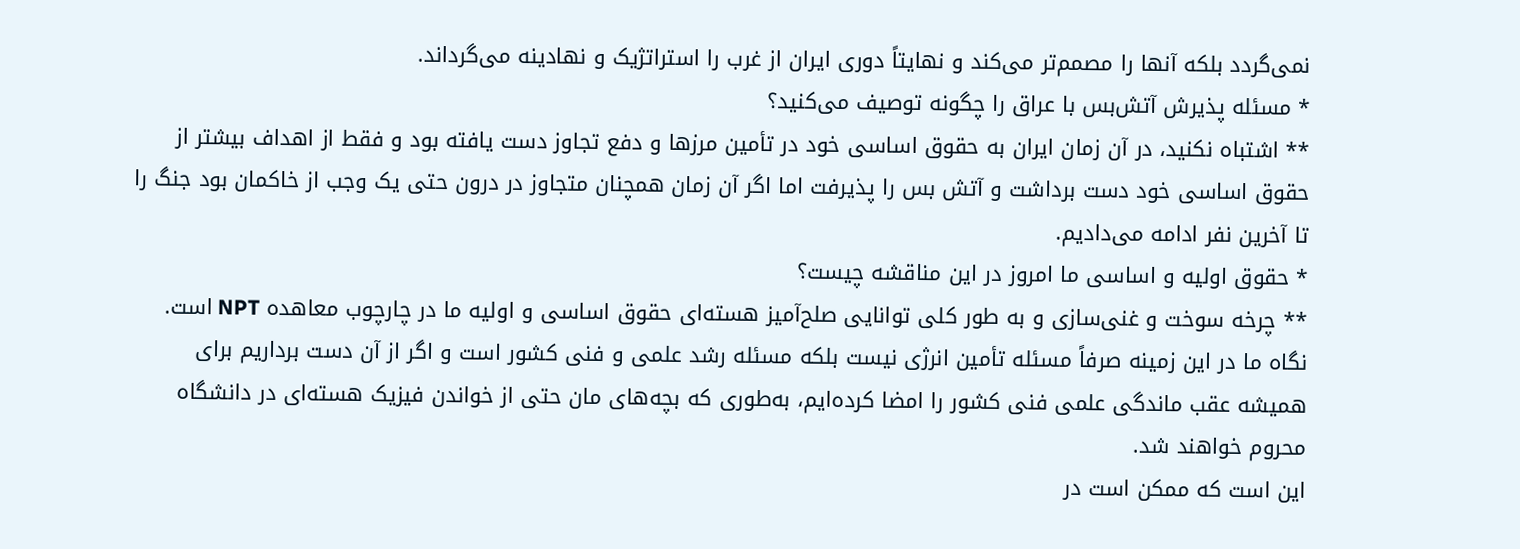نمی‌گردد بلکه آنها را مصمم‌تر می‌کند و نهایتاً دوری ایران از غرب را استراتژیک و نهادینه می‌گرداند.
* مسئله پذیرش آتش‌بس با عراق را چگونه توصیف می‌کنید؟
** اشتباه نکنید، در آن زمان ایران به حقوق اساسی خود در تأمین مرزها و دفع تجاوز دست یافته بود و فقط از اهداف بیشتر از حقوق اساسی خود دست برداشت و آتش بس را پذیرفت اما اگر آن زمان همچنان متجاوز در درون حتی یک وجب از خاکمان بود جنگ را تا آخرین نفر ادامه می‌دادیم.
* حقوق اولیه و اساسی ما امروز در این مناقشه چیست؟
** چرخه سوخت و غنی‌سازی و به طور کلی توانایی صلح‌آمیز هسته‌ای حقوق اساسی و اولیه ما در چارچوب معاهده NPT است. نگاه ما در این زمینه صرفاً مسئله تأمین انرژی نیست بلکه مسئله رشد علمی و فنی کشور است و اگر از آن دست برداریم برای همیشه عقب ماندگی علمی فنی کشور را امضا کرده‌ایم، به‌طوری که بچه‌های مان حتی از خواندن فیزیک هسته‌ای در دانشگاه محروم خواهند شد.
این است که ممکن است در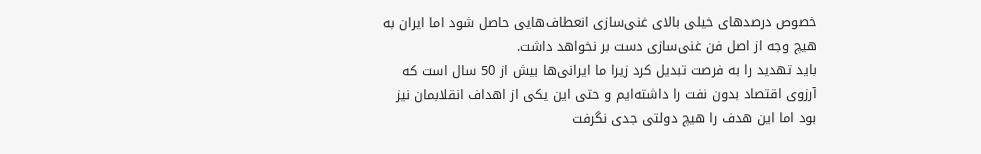خصوص درصدهای خیلی بالای غنی‌سازی انعطاف‌هایی حاصل شود اما ایران به هیچ وجه از اصل فن غنی‌سازی دست بر نخواهد داشت.
باید تهدید را به فرصت تبدیل کرد زیرا ما ایرانی‌ها بیش از 50 سال است که آرزوی اقتصاد بدون نفت را داشته‌ایم و حتی این یکی از اهداف انقلابمان نیز بود اما این هدف را هیچ دولتی جدی نگرفت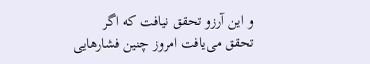و این آرزو تحقق نیافت که اگر تحقق می‌یافت امروز چنین فشارهایی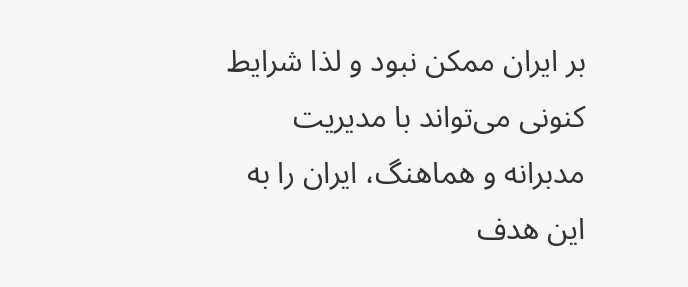بر ایران ممکن نبود و لذا شرایط کنونی می‌تواند با مدیریت مدبرانه و هماهنگ، ایران را به این هدف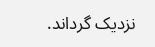نزدیک گرداند.